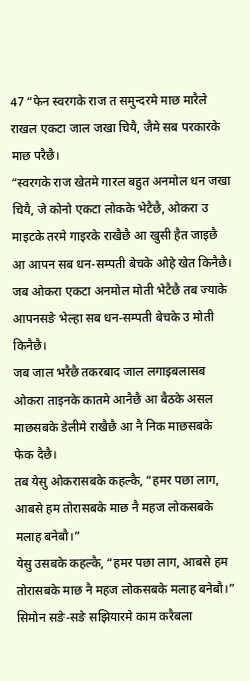47 “फेन स्वरगके राज त समुन्दरमे माछ मारैले राखल एकटा जाल जखा चियै, जैमे सब परकारके माछ परैछै।
“स्वरगके राज खेतमे गारल बहुत अनमोल धन जखा चियै, जे कोनो एकटा लोकके भेटैछै, ओकरा उ माइटके तरमे गाइरके राखैछै आ खुसी हैत जाइछै आ आपन सब धन-सम्पती बेचके ओहे खेत किनैछै।
जब ओकरा एकटा अनमोल मोती भेटैछै तब ज्याके आपनसङे भेल्हा सब धन-सम्पती बेचके उ मोती किनैछै।
जब जाल भरैछै तकरबाद जाल लगाइबलासब ओकरा ताइनके कातमे आनैछै आ बैठके असल माछसबके डेलीमे राखैछै आ नै निक माछसबके फेक दैछै।
तब येसु ओकरासबके कहल्कै, “हमर पछा लाग, आबसे हम तोरासबके माछ नै महज लोकसबके मलाह बनेबौ।”
येसु उसबके कहल्कै, “हमर पछा लाग, आबसे हम तोरासबके माछ नै महज लोकसबके मलाह बनेबौ।”
सिमोन सङे-सङे सझियारमे काम करैबला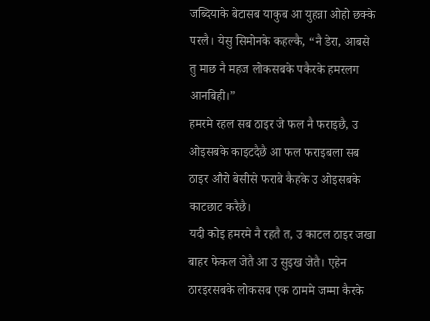जब्दियाके बेटासब याकुब आ युहन्ना ओहो छक्के परलै। येसु सिमोनके कहल्कै, “नै डेरा, आबसे तु माछ नै महज लोकसबके पकैरके हमरलग आनबिही।”
हमरमे रहल सब ठाइर जे फल नै फराइछै, उ ओइसबके काइटदैछै आ फल फराइबला सब ठाइर औरो बेसीसे फराबे कैहके उ ओइसबके काटछाट करैछै।
यदी कोइ हमरमे नै रहतै त, उ काटल ठाइर जखा बाहर फेकल जेतै आ उ सुइख जेतै। एहेन ठारइरसबके लोकसब एक ठाममे जम्मा कैरके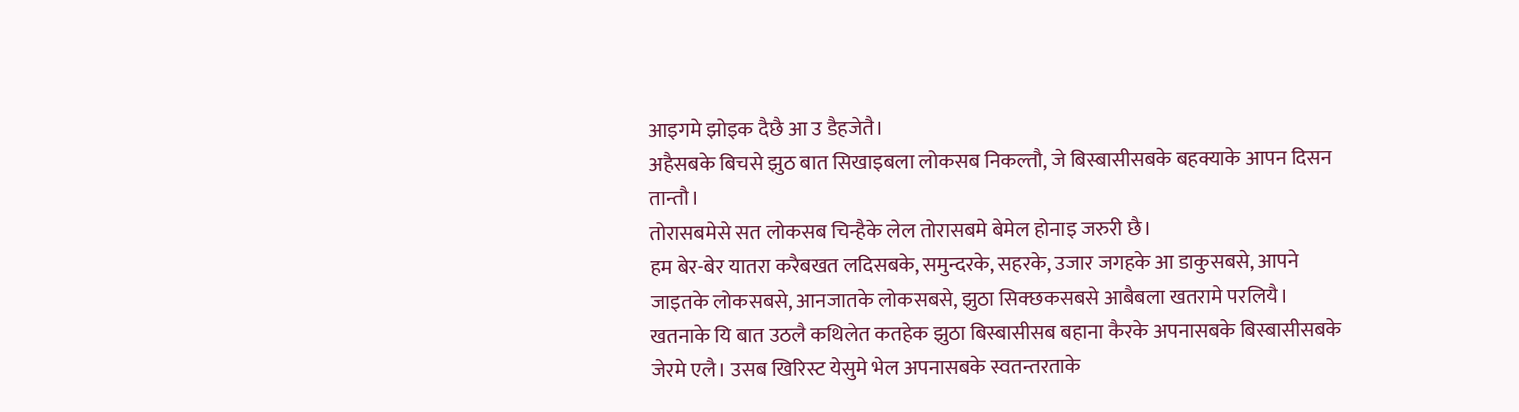आइगमे झोइक दैछै आ उ डैहजेतै।
अहैसबके बिचसे झुठ बात सिखाइबला लोकसब निकल्तौ, जे बिस्बासीसबके बहक्याके आपन दिसन तान्तौ।
तोरासबमेसे सत लोकसब चिन्हैके लेल तोरासबमे बेमेल होनाइ जरुरी छै।
हम बेर-बेर यातरा करैबखत लदिसबके, समुन्दरके, सहरके, उजार जगहके आ डाकुसबसे, आपने जाइतके लोकसबसे, आनजातके लोकसबसे, झुठा सिक्छकसबसे आबैबला खतरामे परलियै।
खतनाके यि बात उठलै कथिलेत कतहेक झुठा बिस्बासीसब बहाना कैरके अपनासबके बिस्बासीसबके जेरमे एलै। उसब खिरिस्ट येसुमे भेल अपनासबके स्वतन्तरताके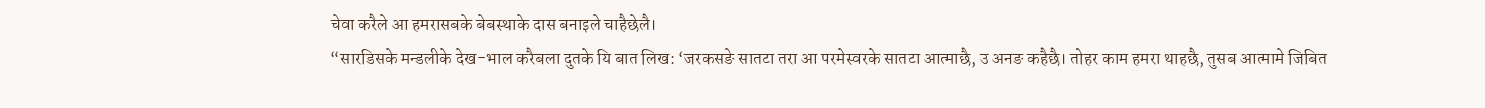चेवा करैले आ हमरासबके बेबस्थाके दास बनाइले चाहैछेलै।
“सारडिसके मन्डलीके देख-भाल करैबला दुतके यि बात लिख: ‘जरकसङे सातटा तरा आ परमेस्वरके सातटा आत्माछै, उ अनङ कहैछै। तोहर काम हमरा थाहछै, तुसब आत्मामे जिबित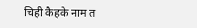चिही कैहके नाम त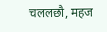चललछौ, महज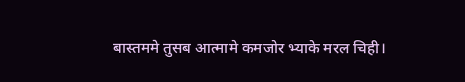बास्तममे तुसब आत्मामे कमजोर भ्याके मरल चिही।